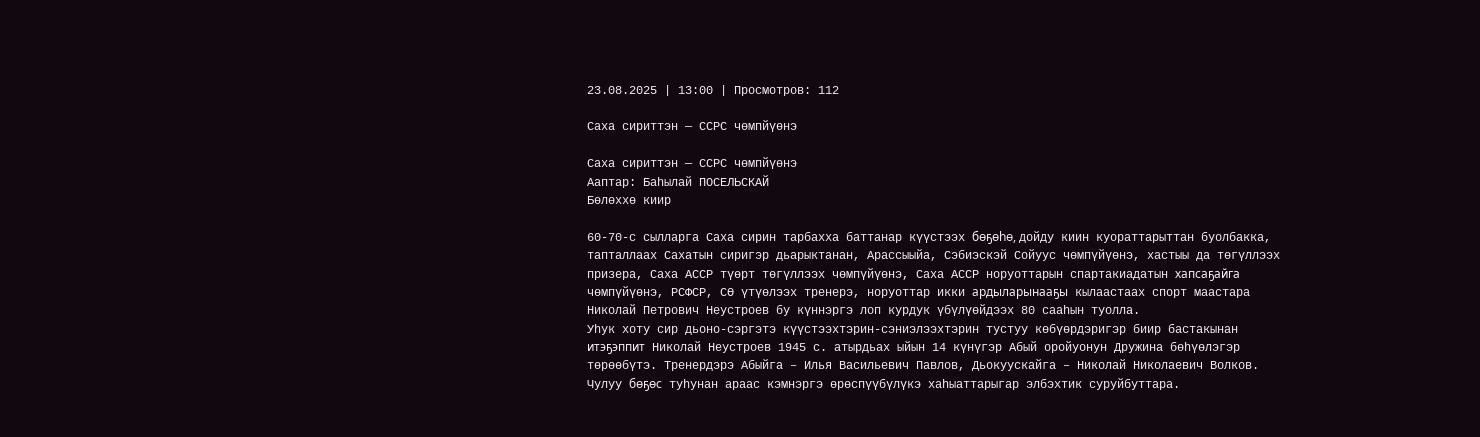23.08.2025 | 13:00 | Просмотров: 112

Саха сириттэн — ССРС чөмпйүөнэ

Саха сириттэн — ССРС чөмпйүөнэ
Ааптар: Баһылай ПОСЕЛЬСКАЙ
Бөлөххө киир

60-70-с сылларга Саха сирин тарбахха баттанар күүстээх бөҕөһө, дойду киин куораттарыттан буолбакка, тапталлаах Сахатын сиригэр дьарыктанан, Арассыыйа, Сэбиэскэй Сойуус чөмпүйүөнэ, хастыы да төгүллээх призера, Саха АССР түөрт төгүллээх чөмпүйүөнэ, Саха АССР норуоттарын спартакиадатын хапсаҕайга чөмпүйүөнэ, РСФСР, СӨ үтүөлээх тренерэ, норуоттар икки ардыларынааҕы кылаастаах спорт маастара Николай Петрович Неустроев бу күннэргэ лоп курдук үбүлүөйдээх 80 сааһын туолла.
Уһук хоту сир дьоно-сэргэтэ күүстээхтэрин-сэниэлээхтэрин тустуу көбүөрдэригэр биир бастакынан итэҕэппит Николай Неустроев 1945 с. атырдьах ыйын 14 күнүгэр Абый оройуонун Дружина бөһүөлэгэр төрөөбүтэ. Тренердэрэ Абыйга – Илья Васильевич Павлов, Дьокуускайга – Николай Николаевич Волков.
Чулуу бөҕөс туһунан араас кэмнэргэ өрөспүүбүлүкэ хаһыаттарыгар элбэхтик суруйбуттара.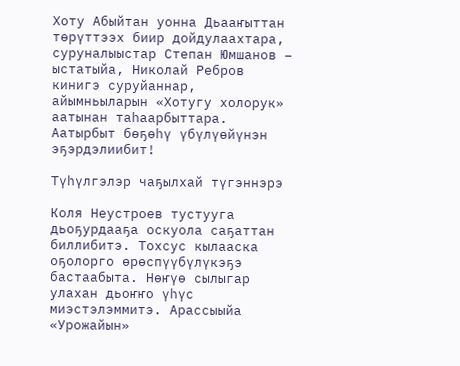Хоту Абыйтан уонна Дьааҥыттан төрүттээх биир дойдулаахтара, суруналыыстар Степан Юмшанов – ыстатыйа, Николай Ребров кинигэ суруйаннар, айымньыларын «Хотугу холорук» аатынан таһаарбыттара.
Аатырбыт бөҕөһү үбүлүөйүнэн эҕэрдэлиибит!

Түһүлгэлэр чаҕылхай түгэннэрэ

Коля Неустроев тустууга дьоҕурдааҕа оскуола саҕаттан биллибитэ. Тохсус кылааска оҕолорго өрөспүүбүлүкэҕэ бастаабыта. Нөҥүө сылыгар улахан дьоҥҥо үһүс миэстэлэммитэ. Арассыыйа «Урожайын»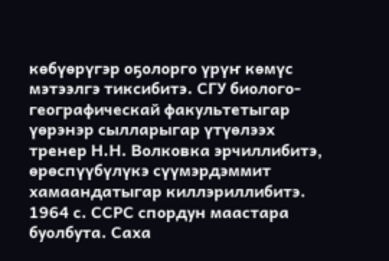көбүөрүгэр оҕолорго үрүҥ көмүс мэтээлгэ тиксибитэ. СГУ биолого-географическай факультетыгар үөрэнэр сылларыгар үтүөлээх тренер Н.Н. Волковка эрчиллибитэ, өрөспүүбүлүкэ сүүмэрдэммит хамаандатыгар киллэриллибитэ. 1964 с. ССРС спордун маастара буолбута. Саха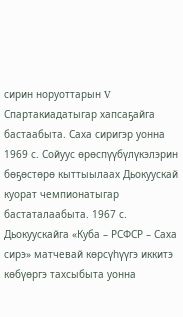сирин норуоттарын V Спартакиадатыгар хапсаҕайга бастаабыта. Саха сиригэр уонна 1969 с. Сойуус өрөспүүбүлүкэлэрин бөҕөстөрө кыттыылаах Дьокуускай куорат чемпионатыгар бастаталаабыта. 1967 с. Дьокуускайга «Куба – РСФСР – Саха сирэ» матчевай көрсүһүүгэ иккитэ көбүөргэ тахсыбыта уонна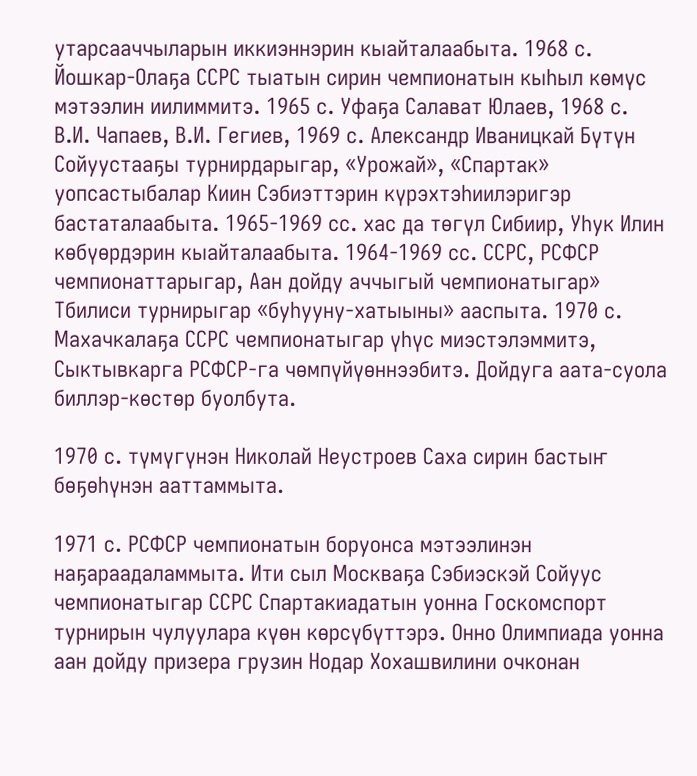утарсааччыларын иккиэннэрин кыайталаабыта. 1968 с. Йошкар-Олаҕа ССРС тыатын сирин чемпионатын кыһыл көмүс мэтээлин иилиммитэ. 1965 с. Уфаҕа Салават Юлаев, 1968 с. В.И. Чапаев, В.И. Гегиев, 1969 с. Александр Иваницкай Бүтүн Сойуустааҕы турнирдарыгар, «Урожай», «Спартак» уопсастыбалар Киин Сэбиэттэрин күрэхтэһиилэригэр бастаталаабыта. 1965-1969 сс. хас да төгүл Сибиир, Уһук Илин көбүөрдэрин кыайталаабыта. 1964-1969 сс. ССРС, РСФСР чемпионаттарыгар, Аан дойду аччыгый чемпионатыгар» Тбилиси турнирыгар «буһууну-хатыыны» ааспыта. 1970 с. Махачкалаҕа ССРС чемпионатыгар үһүс миэстэлэммитэ, Сыктывкарга РСФСР-га чөмпүйүөннээбитэ. Дойдуга аата-суола биллэр-көстөр буолбута.

1970 с. түмүгүнэн Николай Неустроев Саха сирин бастыҥ бөҕөһүнэн ааттаммыта.

1971 с. РСФСР чемпионатын боруонса мэтээлинэн наҕараадаламмыта. Ити сыл Москваҕа Сэбиэскэй Сойуус чемпионатыгар ССРС Спартакиадатын уонна Госкомспорт турнирын чулуулара күөн көрсүбүттэрэ. Онно Олимпиада уонна аан дойду призера грузин Нодар Хохашвилини очконан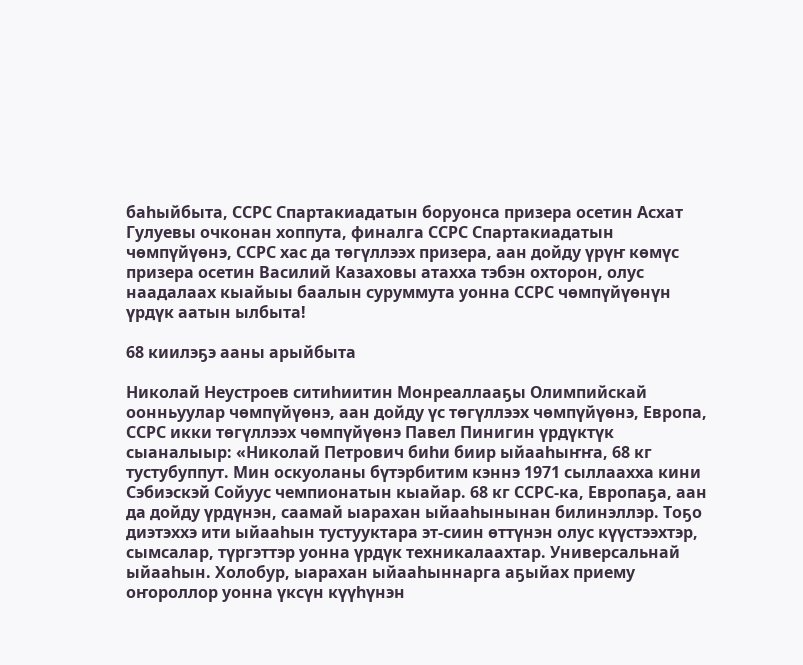баһыйбыта, ССРС Спартакиадатын боруонса призера осетин Асхат Гулуевы очконан хоппута, финалга ССРС Спартакиадатын чөмпүйүөнэ, ССРС хас да төгүллээх призера, аан дойду үрүҥ көмүс призера осетин Василий Казаховы атахха тэбэн охторон, олус наадалаах кыайыы баалын суруммута уонна ССРС чөмпүйүөнүн үрдүк аатын ылбыта!

68 киилэҕэ ааны арыйбыта

Николай Неустроев ситиһиитин Монреаллааҕы Олимпийскай оонньуулар чөмпүйүөнэ, аан дойду үс төгүллээх чөмпүйүөнэ, Европа, ССРС икки төгүллээх чөмпүйүөнэ Павел Пинигин үрдүктүк сыаналыыр: «Николай Петрович биһи биир ыйааһыҥҥа, 68 кг тустубуппут. Мин оскуоланы бүтэрбитим кэннэ 1971 сыллаахха кини Сэбиэскэй Сойуус чемпионатын кыайар. 68 кг ССРС-ка, Европаҕа, аан да дойду үрдүнэн, саамай ыарахан ыйааһынынан билинэллэр. Тоҕо диэтэххэ ити ыйааһын тустууктара эт-сиин өттүнэн олус күүстээхтэр, сымсалар, түргэттэр уонна үрдүк техникалаахтар. Универсальнай ыйааһын. Холобур, ыарахан ыйааһыннарга аҕыйах приему оҥороллор уонна үксүн күүһүнэн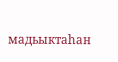мадьыктаһан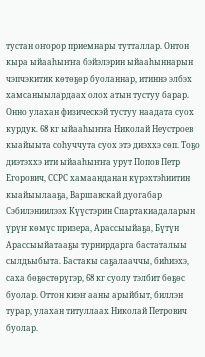тустан оҥорор приемнары тутталлар. Онтон кыра ыйааһыҥҥа бэйэлэрин ыйааһыннарын чэпчэкитик көтөҕөр буоланнар, итиннэ элбэх хамсаныылардаах олох атын тустуу барар. Онно улахан физическэй тустуу наадата суох курдук. 68 кг ыйааһыҥҥа Николай Неустроев кыайыыта соһуччута суох этэ диэххэ сөп. Тоҕо диэтэххэ ити ыйааһыҥҥа урут Попов Петр Егорович, ССРС хамаанданан күрэхтэһиитин кыайыылааҕа, Варшавскай дуогабар Сэбилэниилээх Күүстэрин Спартакиадаларын үрүҥ көмүс призера, Арассыыйаҕа, Бүтүн Арассыыйатааҕы турнирдарга бастаталыы сылдьыбыта. Бастакы саҕалааччы, биһиэхэ, саха бөҕөстөрүгэр, 68 кг суолу тэлбит бөҕөс буолар. Оттон киэҥ ааны арыйбыт, биллэн турар, улахан титуллаах Николай Петрович буолар.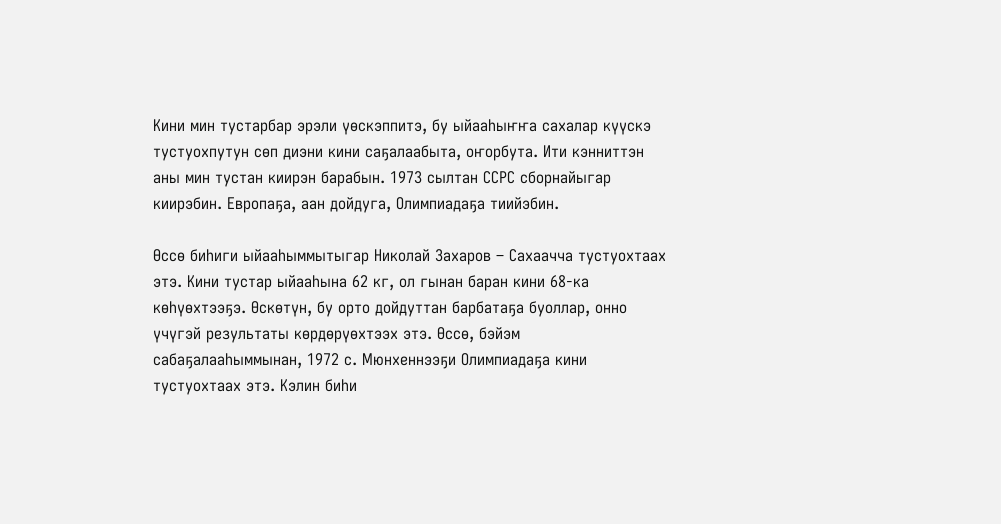Кини мин тустарбар эрэли үөскэппитэ, бу ыйааһыҥҥа сахалар күүскэ тустуохпутун сөп диэни кини саҕалаабыта, оҥорбута. Ити кэнниттэн аны мин тустан киирэн барабын. 1973 сылтан ССРС сборнайыгар киирэбин. Европаҕа, аан дойдуга, Олимпиадаҕа тиийэбин.

Өссө биһиги ыйааһыммытыгар Николай Захаров – Сахаачча тустуохтаах этэ. Кини тустар ыйааһына 62 кг, ол гынан баран кини 68-ка көһүөхтээҕэ. Өскөтүн, бу орто дойдуттан барбатаҕа буоллар, онно үчүгэй результаты көрдөрүөхтээх этэ. Өссө, бэйэм сабаҕалааһыммынан, 1972 с. Мюнхеннээҕи Олимпиадаҕа кини тустуохтаах этэ. Кэлин биһи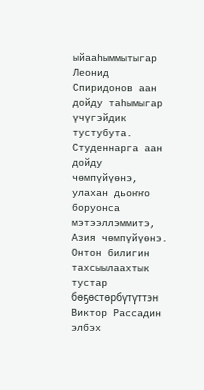ыйааһыммытыгар Леонид Спиридонов аан дойду таһымыгар үчүгэйдик тустубута. Студеннарга аан дойду чөмпүйүөнэ, улахан дьоҥҥо боруонса мэтээллэммитэ, Азия чөмпүйүөнэ.  Онтон билигин тахсыылаахтык тустар бөҕөстөрбүтүттэн Виктор Рассадин элбэх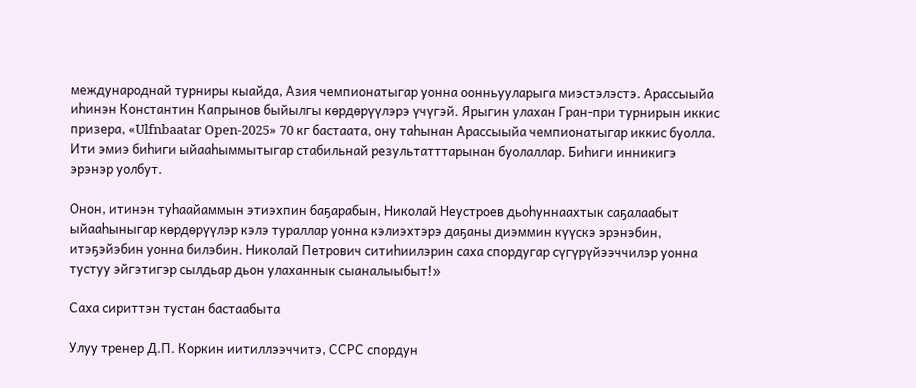международнай турниры кыайда, Азия чемпионатыгар уонна оонньууларыга миэстэлэстэ. Арассыыйа иһинэн Константин Капрынов быйылгы көрдөрүүлэрэ үчүгэй. Ярыгин улахан Гран-при турнирын иккис призера, «Ulfnbaatar Open-2025» 70 кг бастаата, ону таһынан Арассыыйа чемпионатыгар иккис буолла. Ити эмиэ биһиги ыйааһыммытыгар стабильнай результатттарынан буолаллар. Биһиги инникигэ эрэнэр уолбут.

Онон, итинэн туһаайаммын этиэхпин баҕарабын, Николай Неустроев дьоһуннаахтык саҕалаабыт ыйааһыныгар көрдөрүүлэр кэлэ тураллар уонна кэлиэхтэрэ даҕаны диэммин күүскэ эрэнэбин, итэҕэйэбин уонна билэбин. Николай Петрович ситиһиилэрин саха спордугар сүгүрүйээччилэр уонна тустуу эйгэтигэр сылдьар дьон улаханнык сыаналыыбыт!»

Саха сириттэн тустан бастаабыта

Улуу тренер Д.П. Коркин иитиллээччитэ, ССРС спордун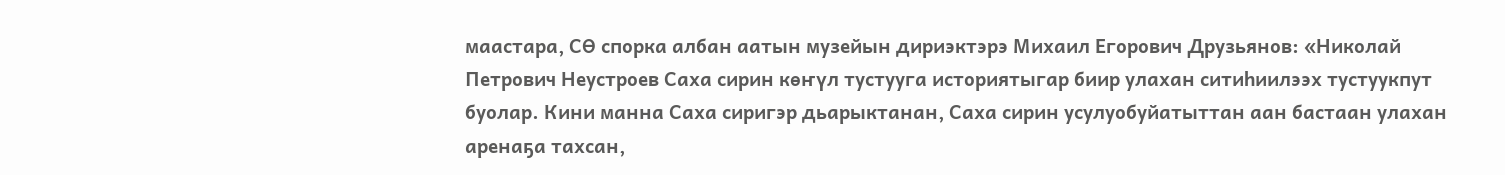маастара, СӨ спорка албан аатын музейын дириэктэрэ Михаил Егорович Друзьянов: «Николай Петрович Неустроев Саха сирин көҥүл тустууга историятыгар биир улахан ситиһиилээх тустуукпут буолар. Кини манна Саха сиригэр дьарыктанан, Саха сирин усулуобуйатыттан аан бастаан улахан аренаҕа тахсан,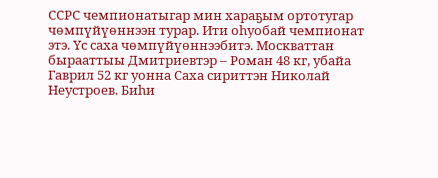ССРС чемпионатыгар мин хараҕым ортотугар чөмпүйүөннээн турар. Ити оһуобай чемпионат этэ. Үс саха чөмпүйүөннээбитэ. Москваттан бырааттыы Дмитриевтэр – Роман 48 кг, убайа Гаврил 52 кг уонна Саха сириттэн Николай Неустроев. Биһи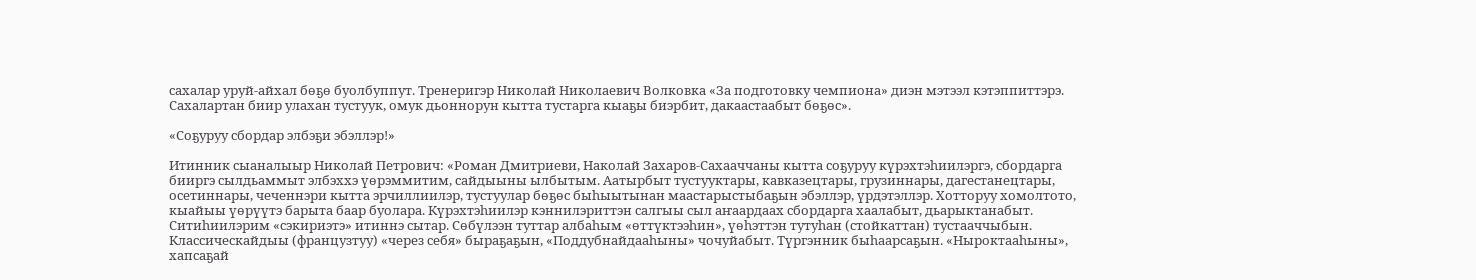сахалар уруй-айхал бөҕө буолбуппут. Тренеригэр Николай Николаевич Волковка «За подготовку чемпиона» диэн мэтээл кэтэппиттэрэ. Сахалартан биир улахан тустуук, омук дьоннорун кытта тустарга кыаҕы биэрбит, дакаастаабыт бөҕөс».

«Соҕуруу сбордар элбэҕи эбэллэр!»

Итинник сыаналыыр Николай Петрович: «Роман Дмитриеви, Наколай Захаров-Сахааччаны кытта соҕуруу күрэхтэһиилэргэ, сбордарга бииргэ сылдьаммыт элбэххэ үөрэммитим, сайдыыны ылбытым. Аатырбыт тустууктары, кавказецтары, грузиннары, дагестанецтары, осетиннары, чеченнэри кытта эрчиллиилэр, тустуулар бөҕөс быһыытынан маастарыстыбаҕын эбэллэр, үрдэтэллэр. Хотторуу хомолтото, кыайыы үөрүүтэ барыта баар буолара. Күрэхтэһиилэр кэннилэриттэн салгыы сыл аҥаардаах сбордарга хаалабыт, дьарыктанабыт. Ситиһиилэрим «сэкириэтэ» итиннэ сытар. Сөбүлээн туттар албаһым «өттүктээһин», үөһэттэн тутуһан (стойкаттан) тустааччыбын. Классическайдыы (французтуу) «через себя» быраҕаҕын, «Поддубнайдааһыны» чочуйабыт. Түргэнник быһаарсаҕын. «Ныроктааһыны», хапсаҕай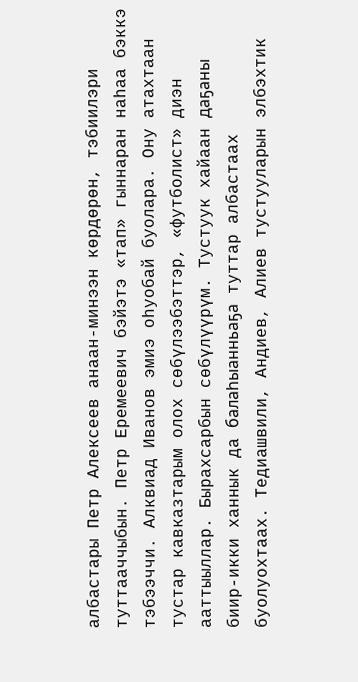албастары Петр Алексеев анаан-минээн көрдөрөн, тэбиилэри туттааччыбын. Петр Еремеевич бэйэтэ «тап» гыннаран наһаа бэккэ тэбээччи. Алквиад Иванов эмиэ оһуобай буолара. Ону атахтаан тустар кавказтарым олох сөбүлээбэттэр, «футболист» диэн ааттыыллар. Бырахсарбын сөбүлүүрүм. Тустуук хайаан даҕаны биир-икки ханнык да балаһыанньаҕа туттар албастаах буолуохтаах. Тедиашвили, Андиев, Алиев тустууларын элбэхтик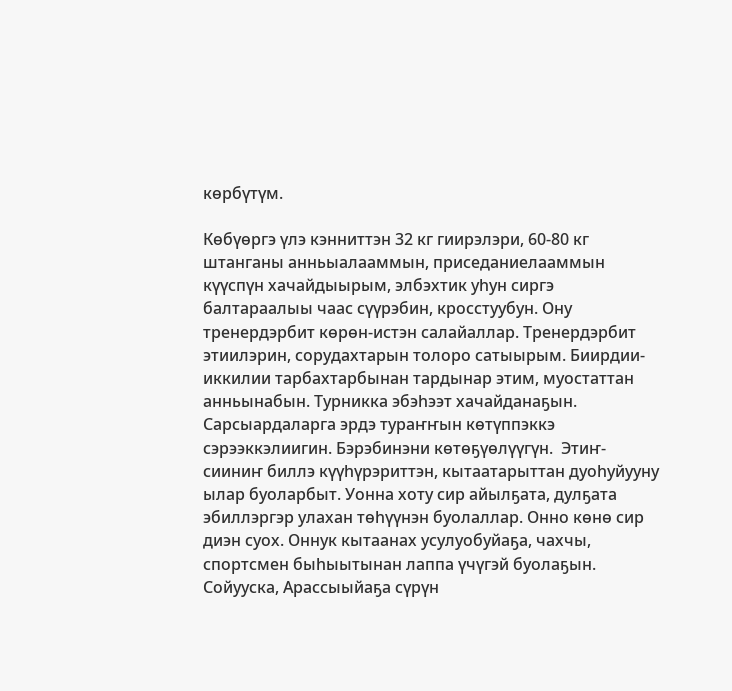көрбүтүм.

Көбүөргэ үлэ кэнниттэн 32 кг гиирэлэри, 60-80 кг штанганы анньыалааммын, приседаниелааммын күүспүн хачайдыырым, элбэхтик уһун сиргэ балтараалыы чаас сүүрэбин, кросстуубун. Ону тренердэрбит көрөн-истэн салайаллар. Тренердэрбит этиилэрин, сорудахтарын толоро сатыырым. Биирдии-иккилии тарбахтарбынан тардынар этим, муостаттан анньынабын. Турникка эбэһээт хачайданаҕын. Сарсыардаларга эрдэ тураҥҥын көтүппэккэ сэрээккэлиигин. Бэрэбинэни көтөҕүөлүүгүн.  Этиҥ-сииниҥ биллэ күүһүрэриттэн, кытаатарыттан дуоһуйууну ылар буоларбыт. Уонна хоту сир айылҕата, дулҕата эбиллэргэр улахан төһүүнэн буолаллар. Онно көнө сир диэн суох. Оннук кытаанах усулуобуйаҕа, чахчы, спортсмен быһыытынан лаппа үчүгэй буолаҕын. Сойууска, Арассыыйаҕа сүрүн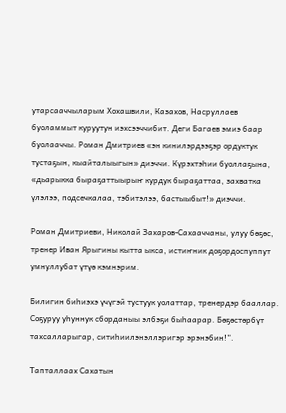утарсааччыларым Хохашвили, Казахов, Насруллаев буоламмыт куруутун иэхсээччибит. Деги Багаев эмиэ баар буолааччы. Роман Дмитриев «эн кинилэрдээҕэр ордуктук тустаҕын, кыайталыыгын» диэччи. Күрэхтэһии буоллаҕына, «дьарыкка быраҕаттыырыҥ курдук быраҕаттаа, захватка үлэлээ, подсечкалаа, тэбитэлээ, бастыыбыт!» диэччи.

Роман Дмитриеви, Николай Захаров-Сахааччаны, улуу бөҕөс, тренер Иван Ярыгины кытта ыкса, истиҥник доҕордоспуппут умнуллубат үтүө кэмнэрим.

Билигин биһиэхэ үчүгэй тустуук уолаттар, тренердэр бааллар. Соҕуруу уһуннук сборданыы элбэҕи быһаарар. Бөҕөстөрбүт тахсалларыгар, ситиһиилэнэллэригэр эрэнэбин!”.

Тапталлаах Сахатын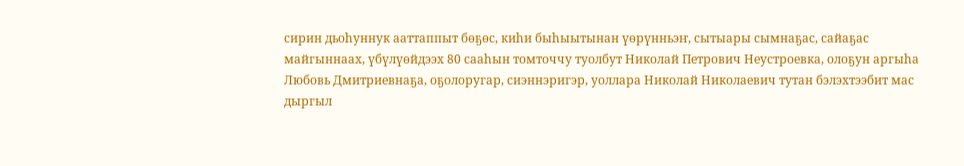сирин дьоһуннук ааттаппыт бөҕөс, киһи быһыытынан үөрүнньэҥ, сытыары сымнаҕас, сайаҕас майгыннаах, үбүлүөйдээх 80 сааһын томточчу туолбут Николай Петрович Неустроевка, олоҕун аргыһа Любовь Дмитриевнаҕа, оҕолоругар, сиэннэригэр, уоллара Николай Николаевич тутан бэлэхтээбит мас дыргыл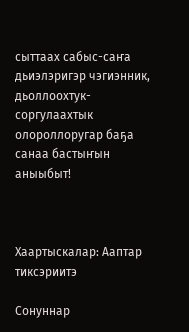сыттаах сабыс-саҥа дьиэлэригэр чэгиэнник, дьоллоохтук-соргулаахтык олороллоругар баҕа санаа бастыҥын аныыбыт!



Хаартыскалар: Ааптар тиксэриитэ

Сонуннар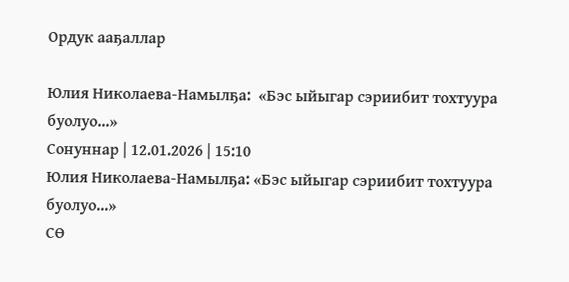Ордук ааҕаллар

Юлия Николаева-Намылҕа:  «Бэс ыйыгар сэриибит тохтуура буолуо...»
Сонуннар | 12.01.2026 | 15:10
Юлия Николаева-Намылҕа: «Бэс ыйыгар сэриибит тохтуура буолуо...»
СӨ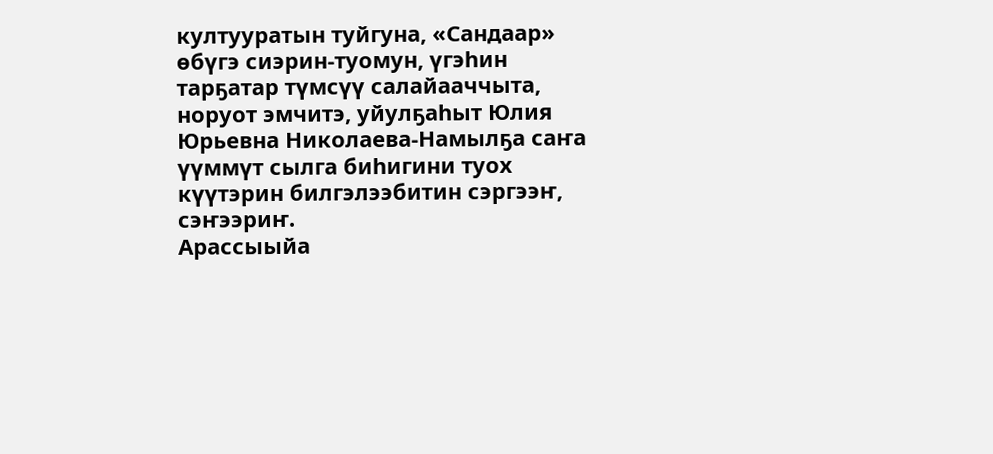култууратын туйгуна, «Сандаар» өбүгэ сиэрин-туомун, үгэһин тарҕатар түмсүү салайааччыта, норуот эмчитэ, уйулҕаһыт Юлия Юрьевна Николаева-Намылҕа саҥа үүммүт сылга биһигини туох күүтэрин билгэлээбитин сэргээҥ, сэҥээриҥ.
Арассыыйа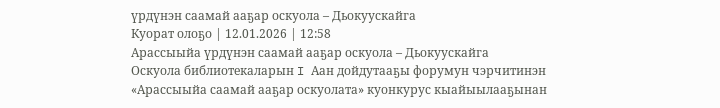үрдүнэн саамай ааҕар оскуола – Дьокуускайга
Куорат олоҕо | 12.01.2026 | 12:58
Арассыыйа үрдүнэн саамай ааҕар оскуола – Дьокуускайга
Оскуола библиотекаларын I Аан дойдутааҕы форумун чэрчитинэн «Арассыыйа саамай ааҕар оскуолата» куонкурус кыайыылааҕынан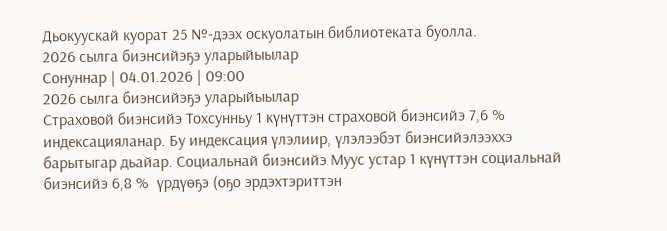Дьокуускай куорат 25 №-дээх оскуолатын библиотеката буолла.
2026 сылга биэнсийэҕэ уларыйыылар
Сонуннар | 04.01.2026 | 09:00
2026 сылга биэнсийэҕэ уларыйыылар
Страховой биэнсийэ Тохсунньу 1 күнүттэн страховой биэнсийэ 7,6 % индексацияланар. Бу индексация үлэлиир, үлэлээбэт биэнсийэлээххэ барытыгар дьайар. Социальнай биэнсийэ Муус устар 1 күнүттэн социальнай биэнсийэ 6,8 %  үрдүөҕэ (оҕо эрдэхтэриттэн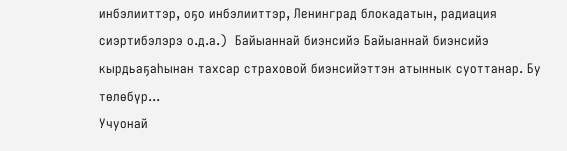инбэлииттэр, оҕо инбэлииттэр, Ленинград блокадатын, радиация сиэртибэлэрэ о.д.а.)  Байыаннай биэнсийэ Байыаннай биэнсийэ кырдьаҕаһынан тахсар страховой биэнсийэттэн атыннык суоттанар. Бу төлөбүр...
Учуонай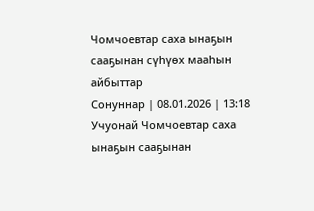Чомчоевтар саха ынаҕын сааҕынан сүһүөх мааһын айбыттар
Сонуннар | 08.01.2026 | 13:18
Учуонай Чомчоевтар саха ынаҕын сааҕынан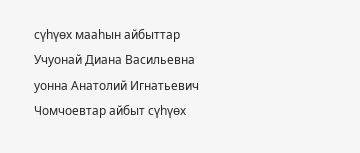сүһүөх мааһын айбыттар
Учуонай Диана Васильевна уонна Анатолий Игнатьевич Чомчоевтар айбыт сүһүөх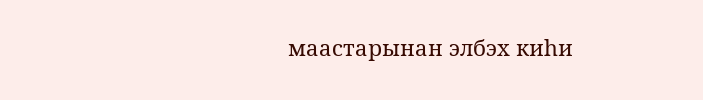маастарынан элбэх киһи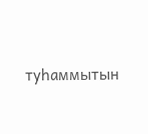туһаммытын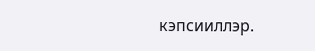кэпсииллэр.